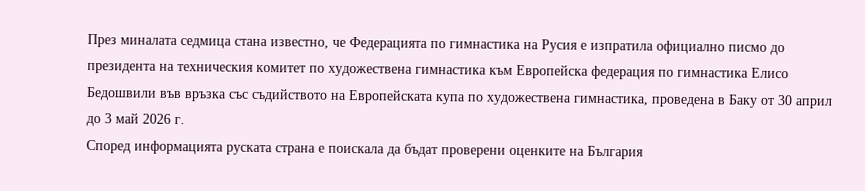През миналата седмица стана известно, че Федерацията по гимнастика на Русия е изпратила официално писмо до президента на техническия комитет по художествена гимнастика към Европейска федерация по гимнастика Елисо Бедошвили във връзка със съдийството на Европейската купа по художествена гимнастика, проведена в Баку от 30 април до 3 май 2026 г.
Според информацията руската страна е поискала да бъдат проверени оценките на България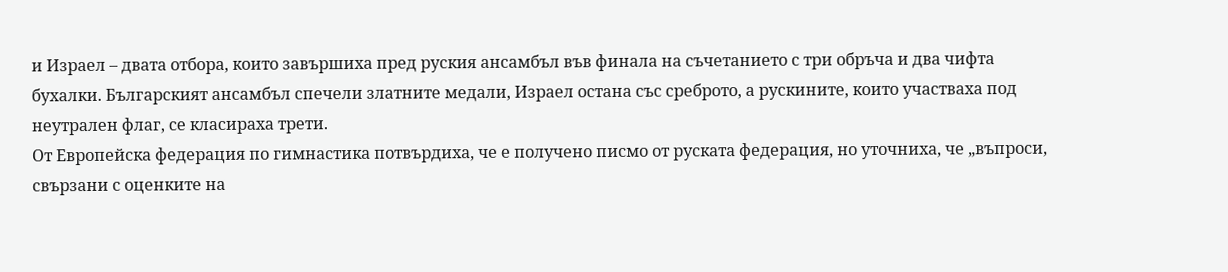и Израел – двата отбора, които завършиха пред руския ансамбъл във финала на съчетанието с три обръча и два чифта бухалки. Българският ансамбъл спечели златните медали, Израел остана със среброто, а рускините, които участваха под неутрален флаг, се класираха трети.
От Европейска федерация по гимнастика потвърдиха, че е получено писмо от руската федерация, но уточниха, че „въпроси, свързани с оценките на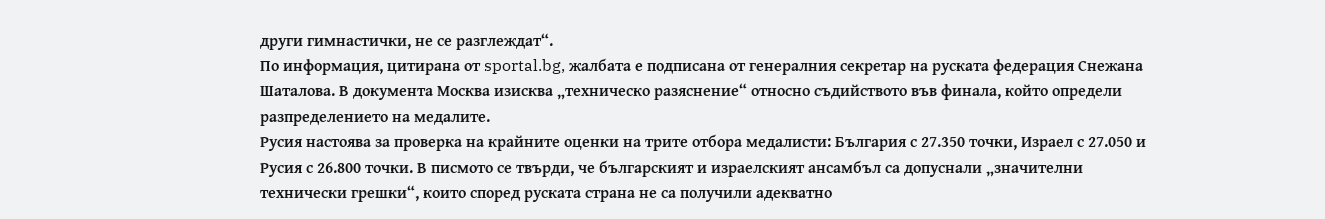други гимнастички, не се разглеждат“.
По информация, цитирана от sportal.bg, жалбата е подписана от генералния секретар на руската федерация Снежана Шаталова. В документа Москва изисква „техническо разяснение“ относно съдийството във финала, който определи разпределението на медалите.
Русия настоява за проверка на крайните оценки на трите отбора медалисти: България с 27.350 точки, Израел с 27.050 и Русия с 26.800 точки. В писмото се твърди, че българският и израелският ансамбъл са допуснали „значителни технически грешки“, които според руската страна не са получили адекватно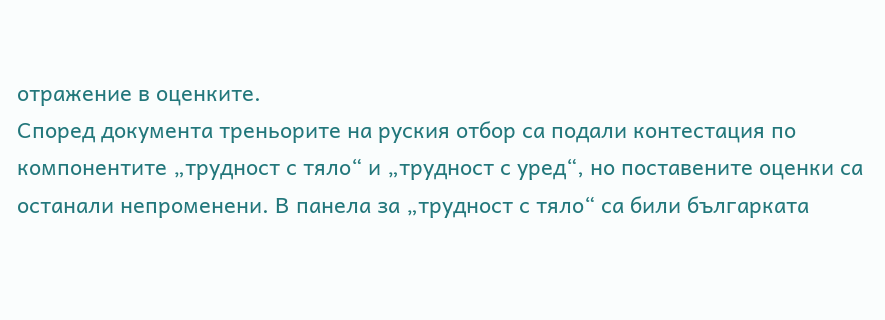отражение в оценките.
Според документа треньорите на руския отбор са подали контестация по компонентите „трудност с тяло“ и „трудност с уред“, но поставените оценки са останали непроменени. В панела за „трудност с тяло“ са били българката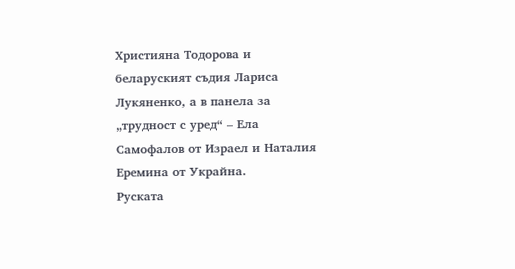Християна Тодорова и беларуският съдия Лариса Лукяненко, а в панела за „трудност с уред“ – Ела Самофалов от Израел и Наталия Еремина от Украйна.
Руската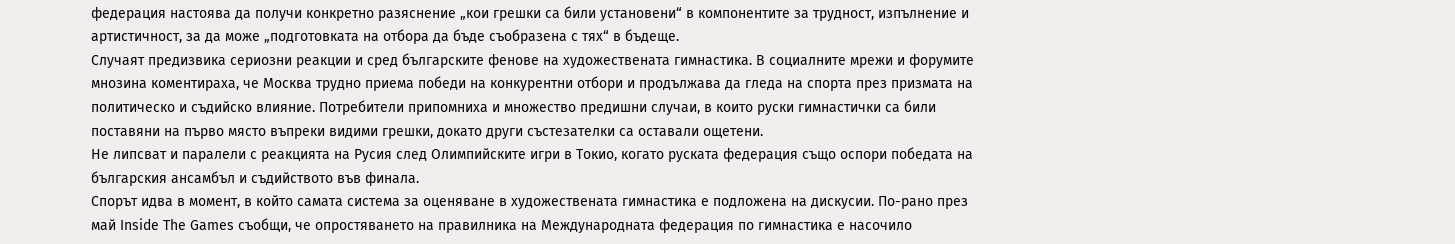федерация настоява да получи конкретно разяснение „кои грешки са били установени“ в компонентите за трудност, изпълнение и артистичност, за да може „подготовката на отбора да бъде съобразена с тях“ в бъдеще.
Случаят предизвика сериозни реакции и сред българските фенове на художествената гимнастика. В социалните мрежи и форумите мнозина коментираха, че Москва трудно приема победи на конкурентни отбори и продължава да гледа на спорта през призмата на политическо и съдийско влияние. Потребители припомниха и множество предишни случаи, в които руски гимнастички са били поставяни на първо място въпреки видими грешки, докато други състезателки са оставали ощетени.
Не липсват и паралели с реакцията на Русия след Олимпийските игри в Токио, когато руската федерация също оспори победата на българския ансамбъл и съдийството във финала.
Спорът идва в момент, в който самата система за оценяване в художествената гимнастика е подложена на дискусии. По-рано през май Inside The Games съобщи, че опростяването на правилника на Международната федерация по гимнастика е насочило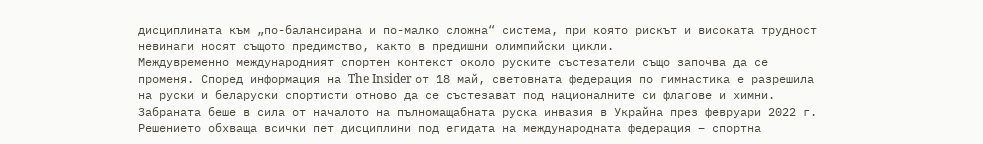дисциплината към „по-балансирана и по-малко сложна“ система, при която рискът и високата трудност невинаги носят същото предимство, както в предишни олимпийски цикли.
Междувременно международният спортен контекст около руските състезатели също започва да се променя. Според информация на The Insider от 18 май, световната федерация по гимнастика е разрешила на руски и беларуски спортисти отново да се състезават под националните си флагове и химни. Забраната беше в сила от началото на пълномащабната руска инвазия в Украйна през февруари 2022 г.
Решението обхваща всички пет дисциплини под егидата на международната федерация – спортна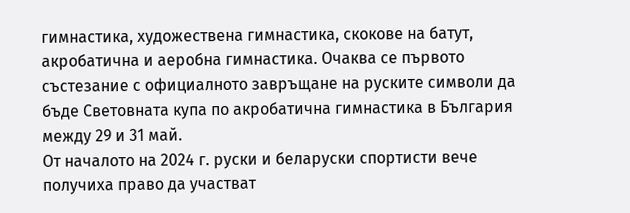гимнастика, художествена гимнастика, скокове на батут, акробатична и аеробна гимнастика. Очаква се първото състезание с официалното завръщане на руските символи да бъде Световната купа по акробатична гимнастика в България между 29 и 31 май.
От началото на 2024 г. руски и беларуски спортисти вече получиха право да участват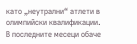като „неутрални“ атлети в олимпийски квалификации. В последните месеци обаче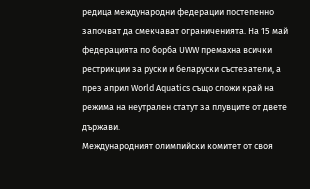редица международни федерации постепенно започват да смекчават ограниченията. На 15 май федерацията по борба UWW премахна всички рестрикции за руски и беларуски състезатели, а през април World Aquatics също сложи край на режима на неутрален статут за плувците от двете държави.
Международният олимпийски комитет от своя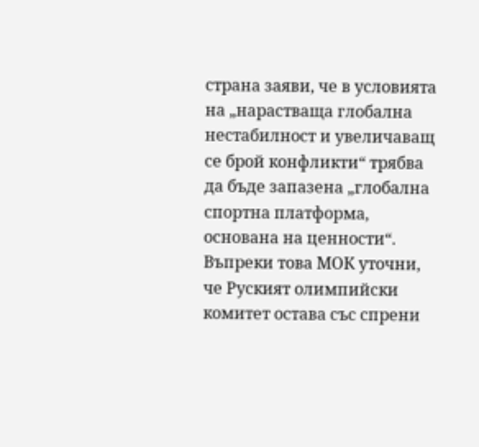страна заяви, че в условията на „нарастваща глобална нестабилност и увеличаващ се брой конфликти“ трябва да бъде запазена „глобална спортна платформа, основана на ценности“. Въпреки това МОК уточни, че Руският олимпийски комитет остава със спрени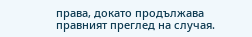права, докато продължава правният преглед на случая.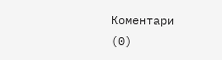Коментари (0)